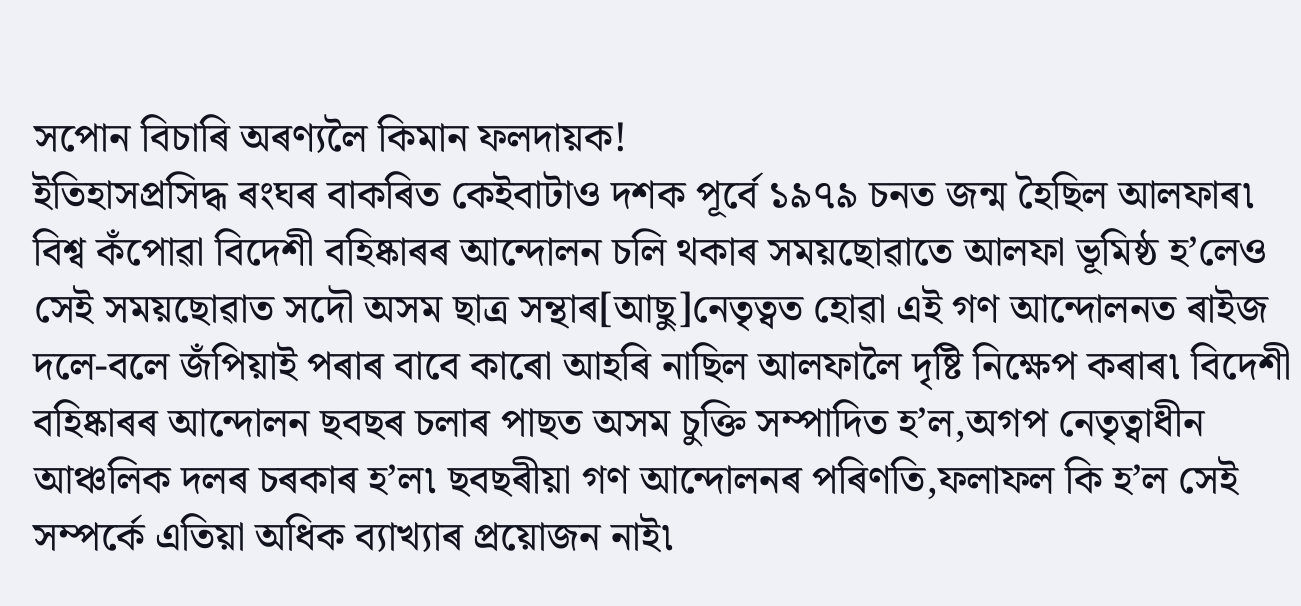সপোন বিচাৰি অৰণ্যলৈ কিমান ফলদায়ক!
ইতিহাসপ্ৰসিদ্ধ ৰংঘৰ বাকৰিত কেইবাটাও দশক পূৰ্বে ১৯৭৯ চনত জন্ম হৈছিল আলফাৰ৷ বিশ্ব কঁপোৱা বিদেশী বহিষ্কাৰৰ আন্দোলন চলি থকাৰ সময়ছোৱাতে আলফা ভূমিষ্ঠ হ’লেও সেই সময়ছোৱাত সদৌ অসম ছাত্ৰ সন্থাৰ[আছু]নেতৃত্বত হোৱা এই গণ আন্দোলনত ৰাইজ দলে-বলে জঁপিয়াই পৰাৰ বাবে কাৰো আহৰি নাছিল আলফালৈ দৃষ্টি নিক্ষেপ কৰাৰ৷ বিদেশী বহিষ্কাৰৰ আন্দোলন ছবছৰ চলাৰ পাছত অসম চুক্তি সম্পাদিত হ’ল,অগপ নেতৃত্বাধীন আঞ্চলিক দলৰ চৰকাৰ হ’ল৷ ছবছৰীয়া গণ আন্দোলনৰ পৰিণতি,ফলাফল কি হ’ল সেই সম্পৰ্কে এতিয়া অধিক ব্যাখ্যাৰ প্ৰয়োজন নাই৷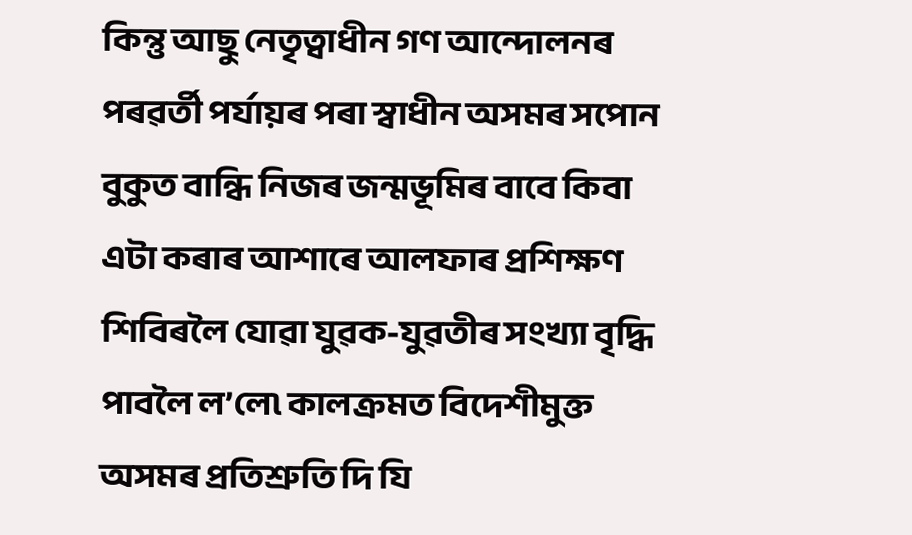কিন্তু আছু নেতৃত্বাধীন গণ আন্দোলনৰ পৰৱৰ্তী পৰ্যায়ৰ পৰা স্বাধীন অসমৰ সপোন বুকুত বান্ধি নিজৰ জন্মভূমিৰ বাবে কিবা এটা কৰাৰ আশাৰে আলফাৰ প্ৰশিক্ষণ শিবিৰলৈ যোৱা যুৱক-যুৱতীৰ সংখ্যা বৃদ্ধি পাবলৈ ল’লে৷ কালক্ৰমত বিদেশীমুক্ত অসমৰ প্ৰতিশ্ৰুতি দি যি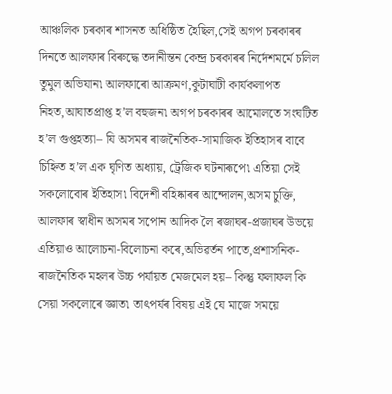আঞ্চলিক চৰকাৰ শাসনত অধিষ্ঠিত হৈছিল,সেই অগপ চৰকাৰৰ দিনতে আলফাৰ বিৰুদ্ধে তদানীন্তন কেন্দ্ৰ চৰকাৰৰ নিৰ্দেশমৰ্মে চলিল তুমুল অভিযান৷ আলফাৰো আক্ৰমণ,কুটাঘাটী কাৰ্যকলাপত নিহত,আঘাতপ্ৰাপ্ত হ’ল বহুজন৷ অগপ চৰকাৰৰ আমোলতে সংঘটিত হ’ল গুপ্তহত্যা– যি অসমৰ ৰাজনৈতিক-সামাজিক ইতিহাসৰ বাবে চিহ্নিত হ’ল এক ঘৃণিত অধ্যায়, ট্ৰেজিক ঘটনাৰূপে৷ এতিয়া সেই সকলোবোৰ ইতিহাস৷ বিদেশী বহিষ্কাৰৰ আন্দোলন,অসম চুক্তি, আলফাৰ স্বাধীন অসমৰ সপোন আদিক লৈ ৰজাঘৰ-প্ৰজাঘৰ উভয়ে এতিয়াও আলোচনা-বিলোচনা কৰে,অভিৱৰ্তন পাতে,প্ৰশাসনিক-ৰাজনৈতিক মহলৰ উচ্চ পৰ্যায়ত মেজমেল হয়– কিন্তু ফলাফল কি সেয়া সকলোৰে জ্ঞাত৷ তাৎপৰ্যৰ বিষয় এই যে মাজে সময়ে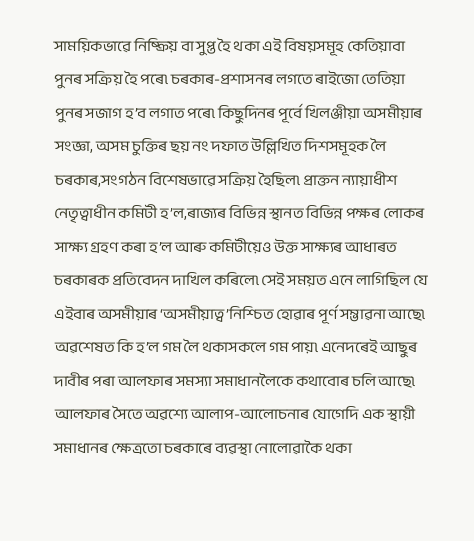সাময়িকভাৱে নিষ্ক্ৰিয় বা সুপ্ত হৈ থকা এই বিষয়সমূহ কেতিয়াবা পুনৰ সক্ৰিয় হৈ পৰে৷ চৰকাৰ-প্ৰশাসনৰ লগতে ৰাইজো তেতিয়া পুনৰ সজাগ হ’ব লগাত পৰে৷ কিছুদিনৰ পূৰ্বে খিলঞ্জীয়া অসমীয়াৰ সংজ্ঞা, অসম চুক্তিৰ ছয় নং দফাত উল্লিখিত দিশসমূহক লৈ চৰকাৰ,সংগঠন বিশেষভাৱে সক্ৰিয় হৈছিল৷ প্ৰাক্তন ন্যায়াধীশ নেতৃত্বাধীন কমিটী হ’ল,ৰাজ্যৰ বিভিন্ন স্থানত বিভিন্ন পক্ষৰ লোকৰ সাক্ষ্য গ্ৰহণ কৰা হ’ল আৰু কমিটীয়েও উক্ত সাক্ষ্যৰ আধাৰত চৰকাৰক প্ৰতিবেদন দাখিল কৰিলে৷ সেই সময়ত এনে লাগিছিল যে এইবাৰ অসমীয়াৰ ‘অসমীয়াত্ব’নিশ্চিত হোৱাৰ পূৰ্ণ সম্ভাৱনা আছে৷ অৱশেষত কি হ’ল গম লৈ থকাসকলে গম পায়৷ এনেদৰেই আছুৰ দাবীৰ পৰা আলফাৰ সমস্যা সমাধানলৈকে কথাবোৰ চলি আছে৷ আলফাৰ সৈতে অৱশ্যে আলাপ-আলোচনাৰ যোগেদি এক স্থায়ী সমাধানৰ ক্ষেত্ৰতো চৰকাৰে ব্যৱস্থা নোলোৱাকৈ থকা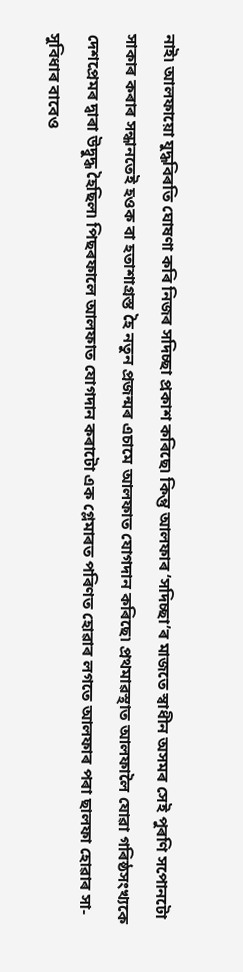নাই৷ আলফায়ো যুদ্ধবিৰতি ঘোষণা কৰি নিজৰ সদিচ্ছা প্ৰকাশ কৰিছে৷ কিন্তু আলফাৰ ‘সদিচ্ছা’ৰ মাজতে স্বাধীন অসমৰ সেই পুৰণি সপোনটো সাকাৰ কৰাৰ সন্ধানতেই হওক বা হতাশাগ্ৰস্ত হৈ নতুন প্ৰজন্মৰ এচামে আলফাত যোগদান কৰিছে৷ প্ৰথমাৱস্থাত আলফালৈ যোৱা গৰিষ্ঠসংখ্যকে দেশপ্ৰেমৰ দ্বাৰা উদ্বুদ্ধ হৈছিল৷ পিছৰফালে আলফাত যোগদান কৰাটো এক গ্লেমাৰত পৰিণত হোৱাৰ লগতে আলফাৰ পৰা ছালফা হোৱাৰ সা-সুবিধাৰ বাবেও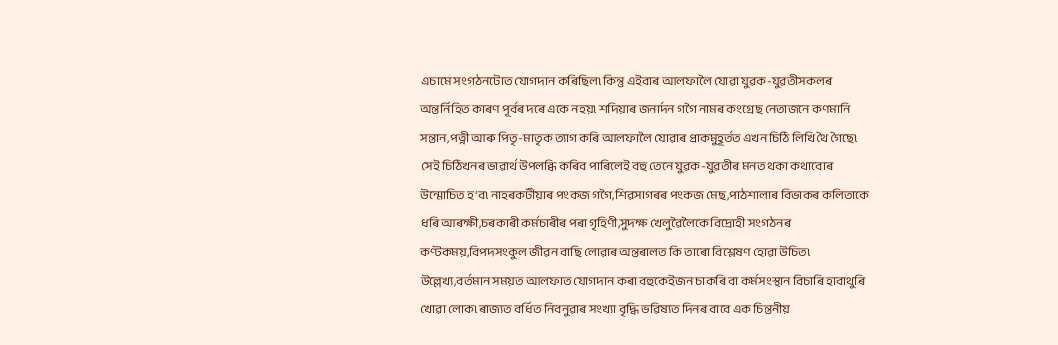এচামে সংগঠনটোত যোগদান কৰিছিল৷ কিন্তু এইবাৰ আলফালৈ যোৱা যুৱক-যুৱতীসকলৰ অন্তৰ্নিহিত কাৰণ পূৰ্বৰ দৰে একে নহয়৷ শদিয়াৰ জনাৰ্দন গগৈ নামৰ কংগ্ৰেছ নেতাজনে কণমানি সন্তান,পত্নী আৰু পিতৃ-মাতৃক ত্যাগ কৰি আলফালৈ যোৱাৰ প্ৰাকমুহূৰ্তত এখন চিঠি লিখি থৈ গৈছে৷ সেই চিঠিখনৰ ভাৱাৰ্থ উপলব্ধি কৰিব পাৰিলেই বহু তেনে যুৱক-যুৱতীৰ মনত থকা কথাবোৰ উন্মোচিত হ’ব৷ নাহৰকটীয়াৰ পংকজ গগৈ,শিৱসাগৰৰ পংকজ মেছ,পাঠশালাৰ বিভাকৰ কলিতাকে ধৰি আৰক্ষী,চৰকাৰী কৰ্মচাৰীৰ পৰা গৃহিণী,সুদক্ষ খেলুৱৈলৈকে বিদ্ৰোহী সংগঠনৰ কণ্টকময়,বিপদসংকুল জীৱন বাছি লোৱাৰ অন্তৰালত কি তাৰো বিশ্লেষণ হোৱা উচিত৷ উল্লেখ্য,বৰ্তমান সময়ত আলফাত যোগদান কৰা বহুকেইজন চাকৰি বা কৰ্মসংস্থান বিচাৰি হাবাথুৰি খোৱা লোক৷ ৰাজ্যত বৰ্ধিত নিবনুৱাৰ সংখ্যা বৃদ্ধি ভৱিষ্যত দিনৰ বাবে এক চিন্তনীয়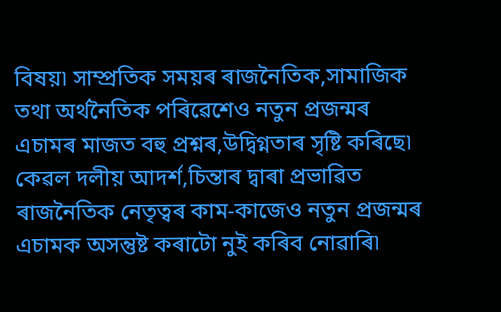বিষয়৷ সাম্প্ৰতিক সময়ৰ ৰাজনৈতিক,সামাজিক তথা অৰ্থনৈতিক পৰিৱেশেও নতুন প্ৰজন্মৰ এচামৰ মাজত বহু প্ৰশ্নৰ,উদ্বিগ্নতাৰ সৃষ্টি কৰিছে৷ কেৱল দলীয় আদৰ্শ,চিন্তাৰ দ্বাৰা প্ৰভাৱিত ৰাজনৈতিক নেতৃত্বৰ কাম-কাজেও নতুন প্ৰজন্মৰ এচামক অসন্তুষ্ট কৰাটো নুই কৰিব নোৱাৰি৷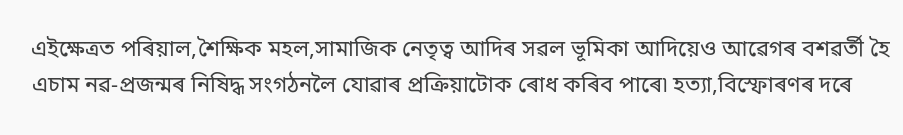এইক্ষেত্ৰত পৰিয়াল,শৈক্ষিক মহল,সামাজিক নেতৃত্ব আদিৰ সৱল ভূমিকা আদিয়েও আৱেগৰ বশৱৰ্তী হৈ এচাম নৱ-প্ৰজন্মৰ নিষিদ্ধ সংগঠনলৈ যোৱাৰ প্ৰক্ৰিয়াটোক ৰোধ কৰিব পাৰে৷ হত্যা,বিস্ফোৰণৰ দৰে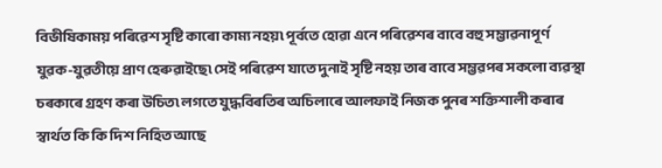বিভীষিকাময় পৰিৱেশ সৃষ্টি কাৰো কাম্য নহয়৷ পূৰ্বতে হোৱা এনে পৰিৱেশৰ বাবে বহু সম্ভাৱনাপূৰ্ণ যুৱক-যুৱতীয়ে প্ৰাণ হেৰুৱাইছে৷ সেই পৰিৱেশ যাতে দুনাই সৃষ্টি নহয় তাৰ বাবে সম্ভৱপৰ সকলো ব্যৱস্থা চৰকাৰে গ্ৰহণ কৰা উচিত৷ লগতে যুদ্ধবিৰতিৰ অচিলাৰে আলফাই নিজক পুনৰ শক্তিশালী কৰাৰ স্বাৰ্থত কি কি দিশ নিহিত আছে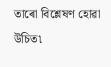তাৰো বিশ্লেষণ হোৱা উচিত৷